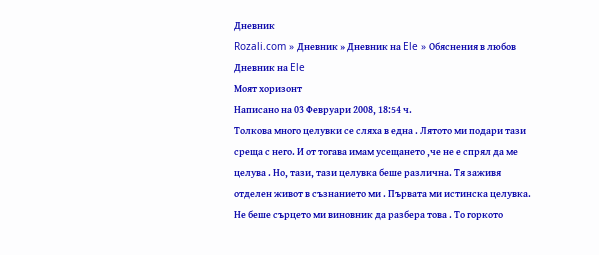Дневник
Rozali.com » Дневник » Дневник на Ele » Обяснения в любов
Дневник на Ele
Моят хоризонт
Написано на 03 Февруари 2008, 18:54 ч.
Толкова много целувки се сляха в една . Лятото ми подари тази среща с него. И от тогава имам усещането ,че не е спрял да ме целува . Но, тази, тази целувка беше различна. Тя заживя отделен живот в съзнанието ми . Първата ми истинска целувка. Не беше сърцето ми виновник да разбера това . То горкото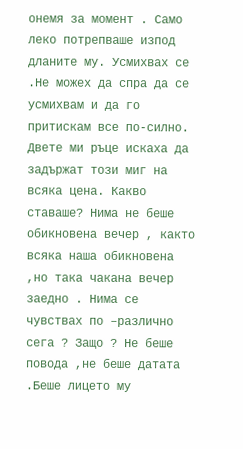онемя за момент . Само леко потрепваше изпод дланите му. Усмихвах се .Не можех да спра да се усмихвам и да го притискам все по-силно. Двете ми ръце искаха да задържат този миг на всяка цена. Какво ставаше? Нима не беше обикновена вечер , както всяка наша обикновена ,но така чакана вечер заедно . Нима се чувствах по –различно сега ? Защо ? Не беше повода ,не беше датата .Беше лицето му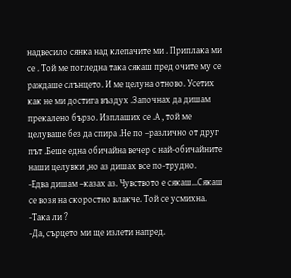надвесило сянка над клепачите ми . Приплака ми се . Той ме погледна така сякаш пред очите му се раждаше слънцето. И ме целуна отново. Усетих как не ми достига въздух .Започнах да дишам прекалено бързо. Изплаших се .А , той ме целуваше без да спира .Не по –различно от друг път .Беше една обичайна вечер с най-обичайните наши целувки ,но аз дишах все по-трудно.
-Едва дишам –казах аз. Чувството е сякаш...Сякаш се возя на скоростно влакче. Той се усмихна.
-Така ли ?
-Да, сърцето ми ще излети напред.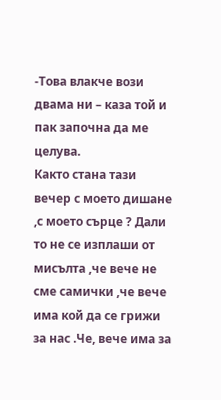-Това влакче вози двама ни – каза той и пак започна да ме целува.
Както стана тази вечер с моето дишане ,с моето сърце ? Дали то не се изплаши от мисълта ,че вече не сме самички ,че вече има кой да се грижи за нас .Че, вече има за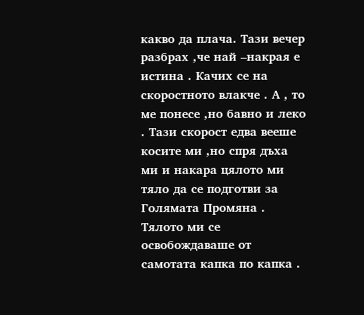какво да плача. Тази вечер разбрах ,че най –накрая е истина . Качих се на скоростното влакче . А , то ме понесе ,но бавно и леко . Тази скорост едва вееше косите ми ,но спря дъха ми и накара цялото ми тяло да се подготви за Голямата Промяна . Тялото ми се освобождаваше от самотата капка по капка .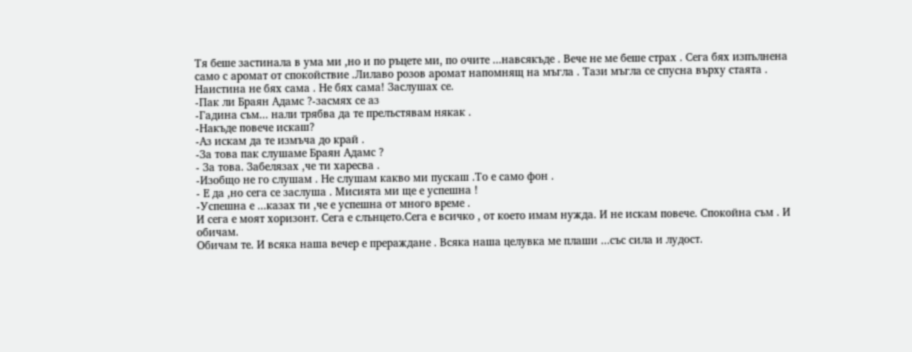Тя беше застинала в ума ми ,но и по ръцете ми, по очите ...навсякъде . Вече не ме беше страх . Сега бях изпълнена само с аромат от спокойствие .Лилаво розов аромат напомнящ на мъгла . Тази мъгла се спусна върху стаята . Наистина не бях сама . Не бях сама! Заслушах се.
-Пак ли Браян Адамс ?-засмях се аз
-Гадина съм... нали трябва да те прелъстявам някак .
-Накъде повече искаш?
-Аз искам да те измъча до край .
-За това пак слушаме Браян Адамс ?
- За това. Забелязах ,че ти харесва .
-Изобщо не го слушам . Не слушам какво ми пускаш .То е само фон .
- Е да ,но сега се заслуша . Мисията ми ще е успешна !
-Успешна е ...казах ти ,че е успешна от много време .
И сега е моят хоризонт. Сега е слънцето.Сега е всичко , от което имам нужда. И не искам повече. Спокойна съм . И обичам.
Обичам те. И всяка наша вечер е прераждане . Всяка наша целувка ме плаши ...със сила и лудост.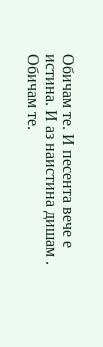Обичам те. И песента вече е истина. И аз наистина дишам . Обичам те.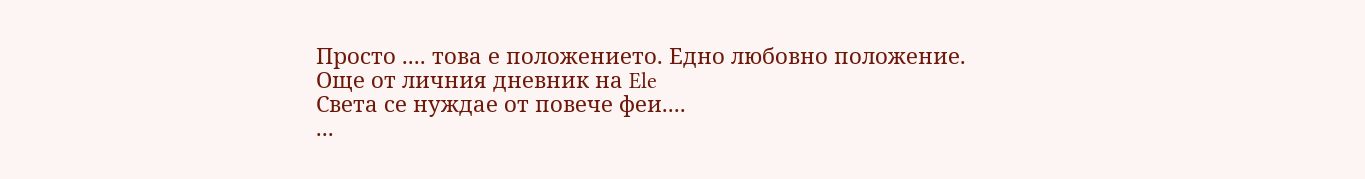Просто .... това е положението. Едно любовно положение.
Още от личния дневник на Ele
Света се нуждае от повече феи....
...